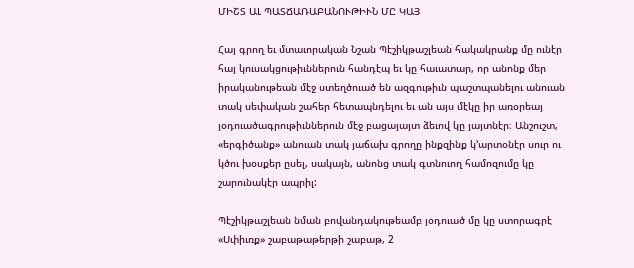ՄԻՇՏ ԱԼ ՊԱՏՃԱՌԱԲԱՆՈՒԹԻՒՆ ՄԸ ԿԱՅ

Հայ գրող եւ մտաւորական Նշան Պէշիկթաշլեան հակակրանք մը ունէր հայ կուսակցութիւններուն հանդէպ եւ կը հաւատար, որ անոնք մեր իրականութեան մէջ ստեղծուած են ազգութիւն պաշտպանելու անուան տակ սեփական շահեր հետապնդելու եւ ան այս մէկը իր առօրեայ յօդուածագրութիւններուն մէջ բացայայտ ձեւով կը յայտնէր։ Անշուշտ, «երգիծանք» անուան տակ յաճախ գրողը ինքզինք կ՚արտօնէր սուր ու կծու խօսքեր ըսել, սակայն, անոնց տակ գտնուող համոզումը կը շարունակէր ապրիլ:

Պէշիկթաշլեան նման բովանդակութեամբ յօդուած մը կը ստորագրէ «Սփիւռք» շաբաթաթերթի շաբաթ, 2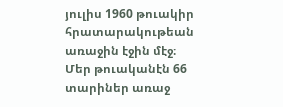յուլիս 1960 թուակիր հրատարակութեան առաջին էջին մէջ։ Մեր թուականէն 66 տարիներ առաջ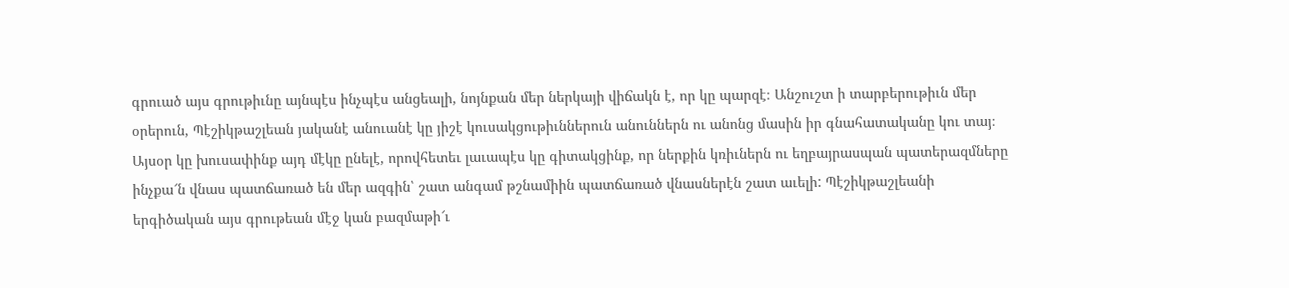գրուած այս գրութիւնը այնպէս ինչպէս անցեալի, նոյնքան մեր ներկայի վիճակն է, որ կը պարզէ։ Անշուշտ ի տարբերութիւն մեր օրերուն, Պէշիկթաշլեան յականէ անուանէ կը յիշէ կուսակցութիւններուն անուններն ու անոնց մասին իր գնահատականը կու տայ։ Այսօր կը խուսափինք այդ մէկը ընելէ, որովհետեւ լաւապէս կը գիտակցինք, որ ներքին կռիւներն ու եղբայրասպան պատերազմները ինչքա՜ն վնաս պատճառած են մեր ազգին՝ շատ անգամ թշնամիին պատճառած վնասներէն շատ աւելի: Պէշիկթաշլեանի երգիծական այս գրութեան մէջ կան բազմաթի՜ւ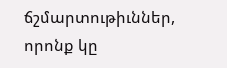ճշմարտութիւններ, որոնք կը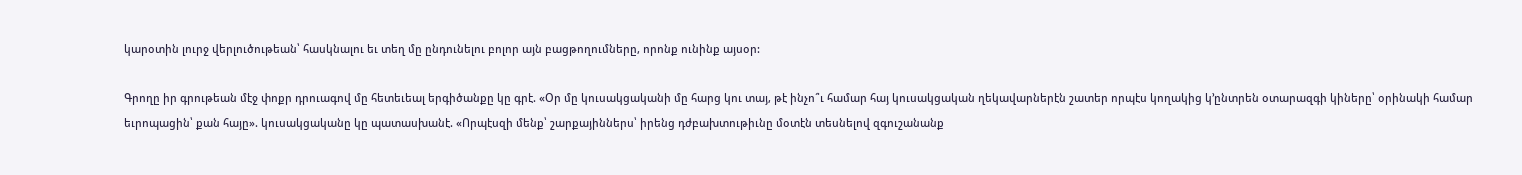կարօտին լուրջ վերլուծութեան՝ հասկնալու եւ տեղ մը ընդունելու բոլոր այն բացթողումները, որոնք ունինք այսօր:

Գրողը իր գրութեան մէջ փոքր դրուագով մը հետեւեալ երգիծանքը կը գրէ. «Օր մը կուսակցականի մը հարց կու տայ, թէ ինչո՞ւ համար հայ կուսակցական ղեկավարներէն շատեր որպէս կողակից կ՚ընտրեն օտարազգի կիները՝ օրինակի համար եւրոպացին՝ քան հայը». կուսակցականը կը պատասխանէ. «Որպէսզի մենք՝ շարքայիններս՝ իրենց դժբախտութիւնը մօտէն տեսնելով զգուշանանք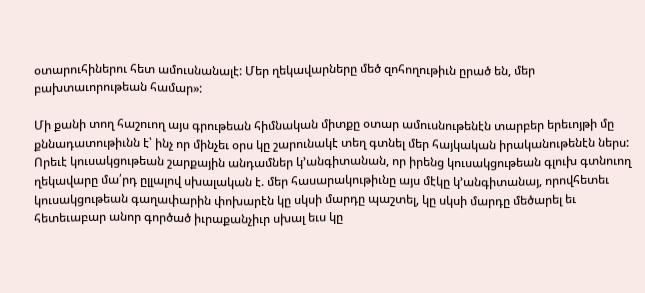օտարուհիներու հետ ամուսնանալէ: Մեր ղեկավարները մեծ զոհողութիւն ըրած են, մեր բախտաւորութեան համար»:

Մի քանի տող հաշուող այս գրութեան հիմնական միտքը օտար ամուսնութենէն տարբեր երեւոյթի մը քննադատութիւնն է՝ ինչ որ մինչեւ օրս կը շարունակէ տեղ գտնել մեր հայկական իրականութենէն ներս: Որեւէ կուսակցութեան շարքային անդամներ կ՚անգիտանան, որ իրենց կուսակցութեան գլուխ գտնուող ղեկավարը մա՛րդ ըլլալով սխալական է. մեր հասարակութիւնը այս մէկը կ՚անգիտանայ, որովհետեւ կուսակցութեան գաղափարին փոխարէն կը սկսի մարդը պաշտել, կը սկսի մարդը մեծարել եւ հետեւաբար անոր գործած իւրաքանչիւր սխալ եւս կը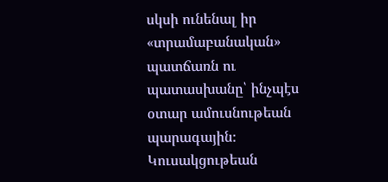սկսի ունենալ իր «տրամաբանական» պատճառն ու պատասխանը՝ ինչպէս օտար ամուսնութեան պարագային։ Կուսակցութեան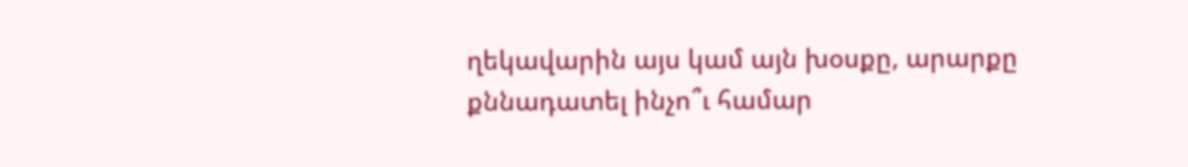ղեկավարին այս կամ այն խօսքը, արարքը քննադատել ինչո՞ւ համար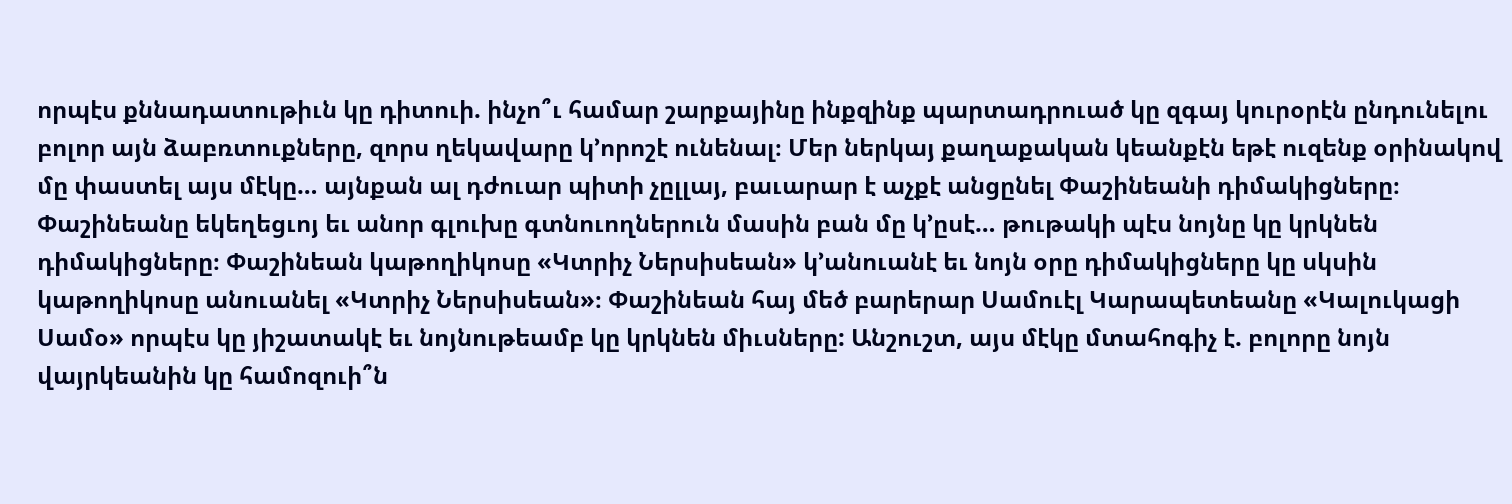որպէս քննադատութիւն կը դիտուի. ինչո՞ւ համար շարքայինը ինքզինք պարտադրուած կը զգայ կուրօրէն ընդունելու բոլոր այն ձաբռտուքները, զորս ղեկավարը կ՚որոշէ ունենալ։ Մեր ներկայ քաղաքական կեանքէն եթէ ուզենք օրինակով մը փաստել այս մէկը… այնքան ալ դժուար պիտի չըլլայ, բաւարար է աչքէ անցընել Փաշինեանի դիմակիցները։ Փաշինեանը եկեղեցւոյ եւ անոր գլուխը գտնուողներուն մասին բան մը կ՚ըսէ… թութակի պէս նոյնը կը կրկնեն դիմակիցները։ Փաշինեան կաթողիկոսը «Կտրիչ Ներսիսեան» կ՚անուանէ եւ նոյն օրը դիմակիցները կը սկսին կաթողիկոսը անուանել «Կտրիչ Ներսիսեան»։ Փաշինեան հայ մեծ բարերար Սամուէլ Կարապետեանը «Կալուկացի Սամօ» որպէս կը յիշատակէ եւ նոյնութեամբ կը կրկնեն միւսները: Անշուշտ, այս մէկը մտահոգիչ է. բոլորը նոյն վայրկեանին կը համոզուի՞ն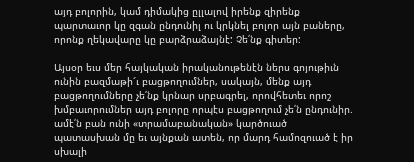այդ բոլորին, կամ դիմակից ըլլալով իրենք զիրենք պարտաւոր կը զգան ընդունիլ ու կրկնել բոլոր այն բաները, որոնք ղեկավարը կը բարձրաձայնէ: Չե՛նք գիտեր:

Այսօր եւս մեր հայկական իրականութենէն ներս գոյութիւն ունին բազմաթի՜ւ բացթողումներ, սակայն, մենք այդ բացթողումները չե՛նք կրնար սրբագրել, որովհետեւ որոշ խմբաւորումներ այդ բոլորը որպէս բացթողում չե՛ն ընդունիր. ամէ՛ն բան ունի «տրամաբանական» կարծուած պատասխան մը եւ այնքան ատեն, որ մարդ համոզուած է իր սխալի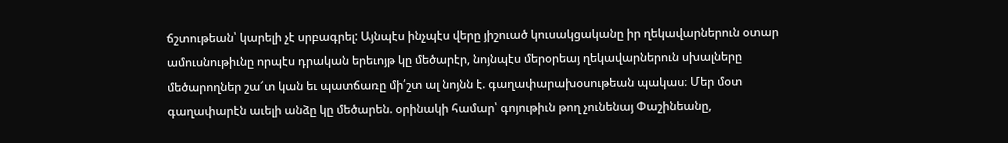ճշտութեան՝ կարելի չէ սրբագրել: Այնպէս ինչպէս վերը յիշուած կուսակցականը իր ղեկավարներուն օտար ամուսնութիւնը որպէս դրական երեւոյթ կը մեծարէր, նոյնպէս մերօրեայ ղեկավարներուն սխալները մեծարողներ շա՜տ կան եւ պատճառը մի՛շտ ալ նոյնն է. գաղափարախօսութեան պակաս։ Մեր մօտ գաղափարէն աւելի անձը կը մեծարեն. օրինակի համար՝ գոյութիւն թող չունենայ Փաշինեանը,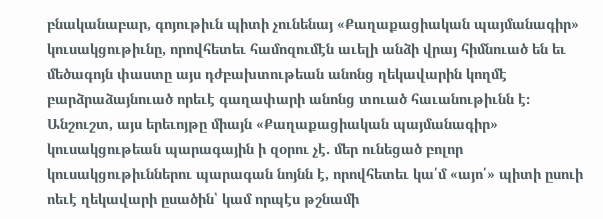բնականաբար, գոյութիւն պիտի չունենայ «Քաղաքացիական պայմանագիր» կուսակցութիւնը, որովհետեւ համոզումէն աւելի անձի վրայ հիմնուած են եւ մեծագոյն փաստը այս դժբախտութեան անոնց ղեկավարին կողմէ բարձրաձայնուած որեւէ գաղափարի անոնց տուած հաւանութիւնն է։ Անշուշտ, այս երեւոյթը միայն «Քաղաքացիական պայմանագիր» կուսակցութեան պարագային ի զօրու չէ. մեր ունեցած բոլոր կուսակցութիւններու պարագան նոյնն է, որովհետեւ կա՛մ «այո՛» պիտի ըսուի ոեւէ ղեկավարի ըսածին՝ կամ որպէս թշնամի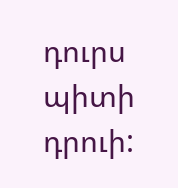դուրս պիտի դրուի: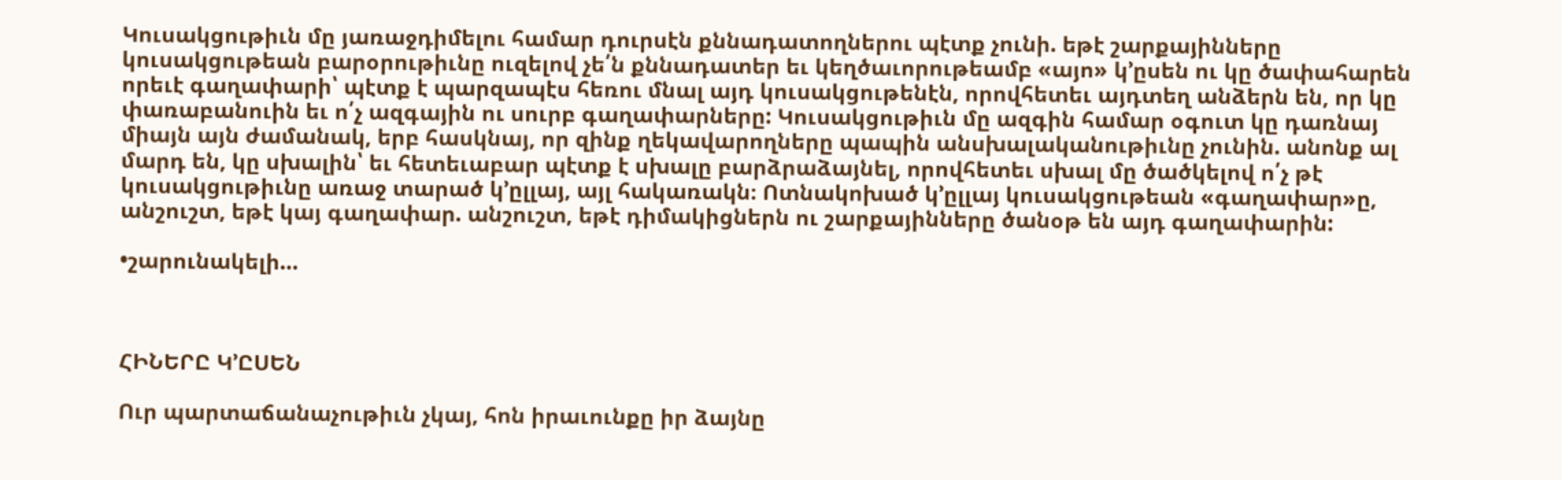Կուսակցութիւն մը յառաջդիմելու համար դուրսէն քննադատողներու պէտք չունի. եթէ շարքայինները կուսակցութեան բարօրութիւնը ուզելով չե՛ն քննադատեր եւ կեղծաւորութեամբ «այո» կ՚ըսեն ու կը ծափահարեն որեւէ գաղափարի՝ պէտք է պարզապէս հեռու մնալ այդ կուսակցութենէն, որովհետեւ այդտեղ անձերն են, որ կը փառաբանուին եւ ո՛չ ազգային ու սուրբ գաղափարները: Կուսակցութիւն մը ազգին համար օգուտ կը դառնայ միայն այն ժամանակ, երբ հասկնայ, որ զինք ղեկավարողները պապին անսխալականութիւնը չունին. անոնք ալ մարդ են, կը սխալին՝ եւ հետեւաբար պէտք է սխալը բարձրաձայնել, որովհետեւ սխալ մը ծածկելով ո՛չ թէ կուսակցութիւնը առաջ տարած կ՚ըլլայ, այլ հակառակն։ Ոտնակոխած կ՚ըլլայ կուսակցութեան «գաղափար»ը, անշուշտ, եթէ կայ գաղափար. անշուշտ, եթէ դիմակիցներն ու շարքայինները ծանօթ են այդ գաղափարին:

•շարունակելի…



ՀԻՆԵՐԸ Կ՚ԸՍԵՆ

Ուր պարտաճանաչութիւն չկայ, հոն իրաւունքը իր ձայնը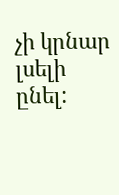չի կրնար լսելի ընել: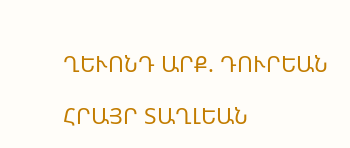ՂԵՒՈՆԴ ԱՐՔ. ԴՈՒՐԵԱՆ

ՀՐԱՅՐ ՏԱՂԼԵԱՆ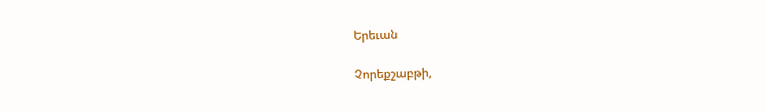Երեւան

Չորեքշաբթի,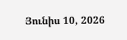Յունիս 10, 2026